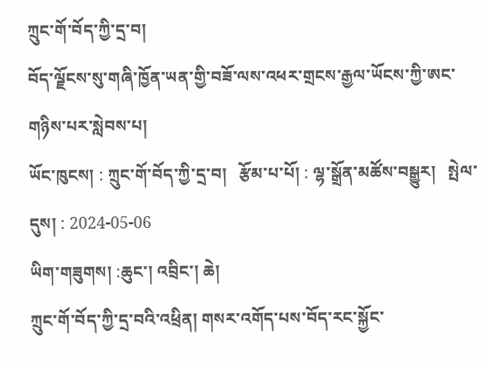ཀྲུང་གོ་བོད་ཀྱི་དྲ་བ།
བོད་ལྗོངས་སུ་གཞི་ཁྱོན་ཡན་གྱི་བཟོ་ལས་འཕར་གྲངས་རྒྱལ་ཡོངས་ཀྱི་ཨང་གཉིས་པར་སླེབས་པ།
ཡོང་ཁུངས། : ཀྲུང་གོ་བོད་ཀྱི་དྲ་བ།   རྩོམ་པ་པོ། : ལྷ་སྒྲོན་མཚོས་བསྒྱུར།   སྤེལ་དུས། : 2024-05-06
ཡིག་གཟུགས། :ཆུང་། འབྲིང་། ཆེ།
ཀྲུང་གོ་བོད་ཀྱི་དྲ་བའི་འཕྲིན། གསར་འགོད་པས་བོད་རང་སྐྱོང་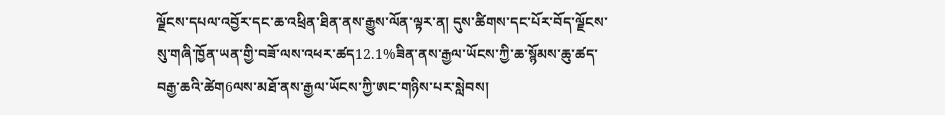ལྗོངས་དཔལ་འབྱོར་དང་ཆ་འཕྲིན་ཐིན་ནས་རྒྱུས་ལོན་ལྟར་ན། དུས་ཚིགས་དང་པོར་བོད་ལྗོངས་སུ་གཞི་ཁྱོན་ཡན་གྱི་བཟོ་ལས་འཕར་ཚད12.1%ཟིན་ནས་རྒྱལ་ཡོངས་ཀྱི་ཆ་སྙོམས་ཆུ་ཚད་བརྒྱ་ཆའི་ཚེག6ལས་མཐོ་ནས་རྒྱལ་ཡོངས་ཀྱི་ཨང་གཉིས་པར་སླེབས།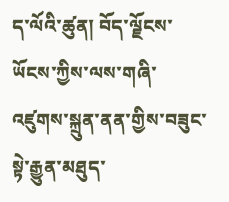ད་ལོའི་ཚུན། བོད་ལྗོངས་ཡོངས་ཀྱིས་ལས་གཞི་འཛུགས་སྐྲུན་ནན་གྱིས་བཟུང་སྟེ་རྒྱུན་མཐུད་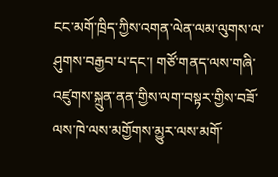ངང་མགོ་ཁྲིད་ཀྱིས་འགན་ལེན་ལམ་ལུགས་ལ་ཤུགས་བརྒྱབ་པ་དང་། གཙོ་གནད་ལས་གཞི་འཛུགས་སྐྲུན་ནན་གྱིས་ལག་བསྟར་གྱིས་བཟོ་ལས་ཁེ་ལས་མགྱོགས་མྱུར་ལས་མགོ་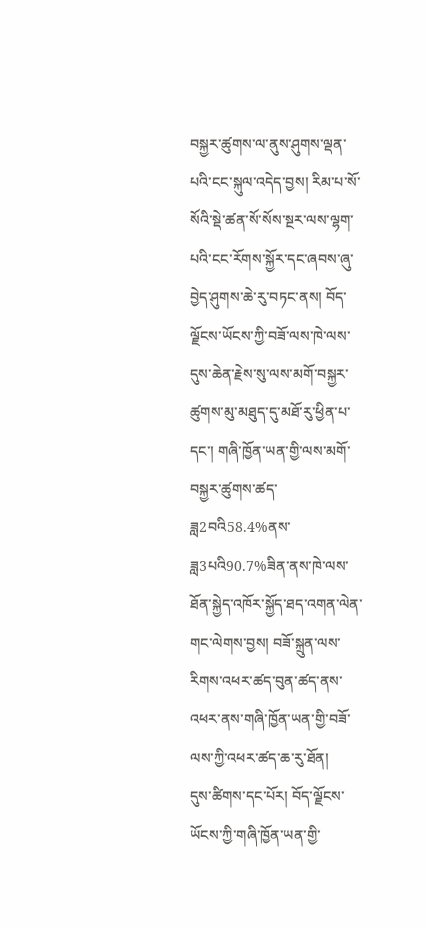བསྐྱར་ཚུགས་ལ་ནུས་ཤུགས་ལྡན་པའི་ངང་སྐུལ་འདེད་བྱས། རིམ་པ་སོ་སོའི་སྡེ་ཚན་སོ་སོས་སྔར་ལས་ལྷག་པའི་ངང་རོགས་སྐྱོར་དང་ཞབས་ཞུ་བྱེད་ཤུགས་ཆེ་རུ་བཏང་ནས། བོད་ལྗོངས་ཡོངས་ཀྱི་བཟོ་ལས་ཁེ་ལས་དུས་ཆེན་རྗེས་སུ་ལས་མགོ་བསྐྱར་ཚུགས་མུ་མཐུད་དུ་མཐོ་རུ་ཕྱིན་པ་དང་། གཞི་ཁྱོན་ཡན་གྱི་ལས་མགོ་བསྐྱར་ཚུགས་ཚད་ཟླ2བའི58.4%ནས་ཟླ3པའི90.7%ཟིན་ནས་ཁེ་ལས་ཐོན་སྐྱེད་འཁོར་སྐྱོད་ཐད་འགན་ལེན་གང་ལེགས་བྱས། བཟོ་སྐྲུན་ལས་རིགས་འཕར་ཚད་བུན་ཚད་ནས་འཕར་ནས་གཞི་ཁྱོན་ཡན་གྱི་བཟོ་ལས་ཀྱི་འཕར་ཚད་ཆ་རུ་ཐོན།
དུས་ཚིགས་དང་པོར། བོད་ལྗོངས་ཡོངས་ཀྱི་གཞི་ཁྱོན་ཡན་གྱི་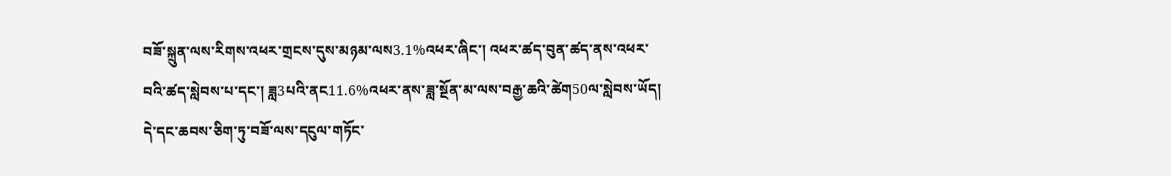བཟོ་སྐྲུན་ལས་རིགས་འཕར་གྲངས་དུས་མཉམ་ལས3.1%འཕར་ཞིང་། འཕར་ཚད་བུན་ཚད་ནས་འཕར་བའི་ཚད་སླེབས་པ་དང་། ཟླ3པའི་ནང11.6%འཕར་ནས་ཟླ་སྔོན་མ་ལས་བརྒྱ་ཆའི་ཚེག50ལ་སླེབས་ཡོད།
དེ་དང་ཆབས་ཅིག་ཏུ་བཟོ་ལས་དངུལ་གཏོང་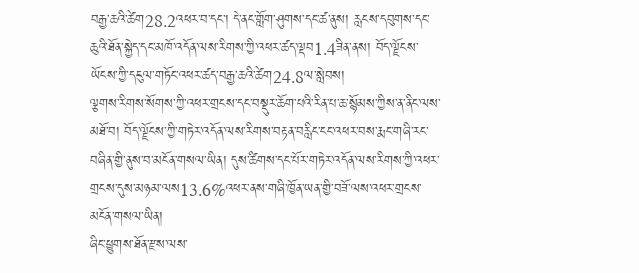བརྒྱ་ཆའི་ཚེག28.2འཕར་བ་དང་། དེ་ནང་གློག་ཤུགས་དང་ཚ་ནུས། རླངས་དབུགས་དང་ཆུའི་ཐོན་སྐྱེད་དང་མཁོ་འདོན་ལས་རིགས་ཀྱི་འཕར་ཚད་ལྡབ1.4ཟིན་ནས། བོད་ལྗོངས་ཡོངས་ཀྱི་དངུལ་གཏོང་འཕར་ཚད་བརྒྱ་ཆའི་ཚེག24.8ལ་སླེབས།
ལྕགས་རིགས་སོགས་ཀྱི་འཕར་གྲངས་དང་བསྡུར་ཆོག་པའི་རིན་པ་ཆ་སྙོམས་ཀྱིས་ན་ནིང་ལས་མཐོ་བ། བོད་ལྗོངས་ཀྱི་གཏེར་འདོན་ལས་རིགས་བརྟན་བརླིང་ངང་འཕར་བས་རྨང་གཞི་རང་བཞིན་གྱི་ནུས་བ་མངོན་གསལ་ཡིན། དུས་ཚིགས་དང་པོར་གཏེར་འདོན་ལས་རིགས་ཀྱི་འཕར་གྲངས་དུས་མཉམ་ལས13.6%འཕར་ནས་གཞི་ཁྱོན་ཡན་གྱི་བཟོ་ལས་འཕར་གྲངས་མངོན་གསལ་ཡིན།
ཞིང་ཕྱུགས་ཐོན་རྫས་ལས་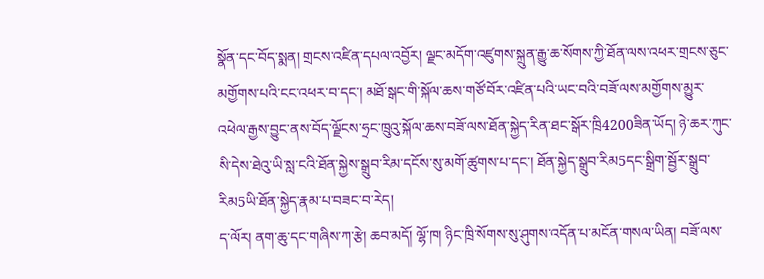སྣོན་དང་བོད་སྨན། གྲངས་འཛིན་དཔལ་འབྱོར། ལྗང་མདོག་འཛུགས་སྐྲུན་རྒྱུ་ཆ་སོགས་ཀྱི་ཐོན་ལས་འཕར་གྲངས་ཅུང་མགྱོགས་པའི་ངང་འཕར་བ་དང་། མཐོ་སྒང་གི་སྐོལ་ཆས་གཙོ་བོར་འཛིན་པའི་ཡང་བའི་བཟོ་ལས་མགྱོགས་མྱུར་འཕེལ་རྒྱས་བྱུང་ནས་བོད་ལྗོངས་ཧྲང་ཁྲུའུ་སྐོལ་ཆས་བཟོ་ལས་ཐོན་སྐྱེད་རིན་ཐང་སྒོར་ཁྲི4200ཟིན་ཡོད། ཉེ་ཆར་ཀུང་སི་དེས་ཐེའུ་ཡི་སླ་ངའི་ཐོན་སྐྱེས་སྒྲུབ་རིམ་དངོས་སུ་མགོ་ཚུགས་པ་དང་། ཐོན་སྐྱེད་སྒྲུབ་རིམ5དང་སྒྲིག་སྦྱོར་སྒྲུབ་རིམ5ཡི་ཐོན་སྐྱེད་རྣམ་པ་བཟང་བ་རེད།
ད་ལོར། ནག་ཆུ་དང་གཞིས་ཀ་རྩེ། ཆབ་མདོ། ལྷོ་ཁ། ཉིང་ཁྲི་སོགས་སུ་ཤུགས་འདོན་པ་མངོན་གསལ་ཡིན། བཟོ་ལས་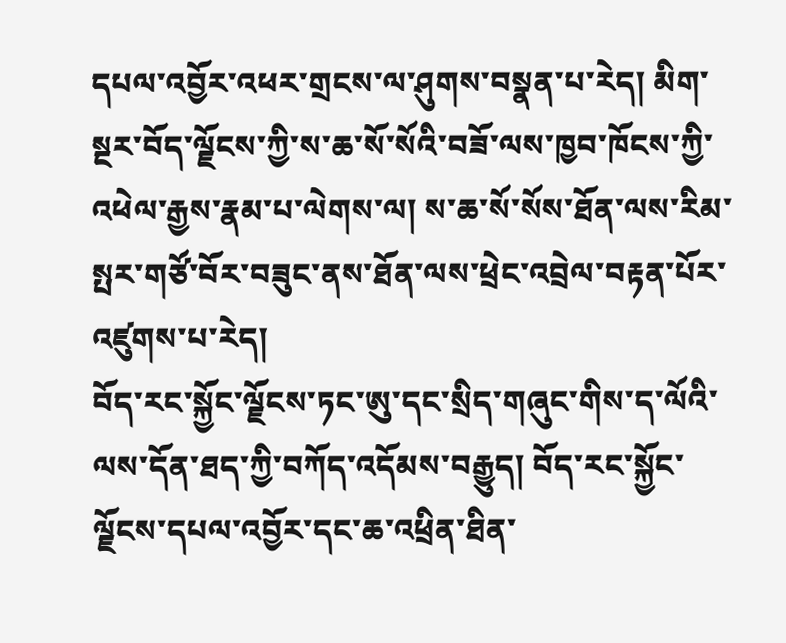དཔལ་འབྱོར་འཕར་གྲངས་ལ་ཤུགས་བསྣན་པ་རེད། མིག་སྔར་བོད་ལྗོངས་ཀྱི་ས་ཆ་སོ་སོའི་བཟོ་ལས་ཁྱབ་ཁོངས་ཀྱི་འཕེལ་རྒྱས་རྣམ་པ་ལེགས་ལ། ས་ཆ་སོ་སོས་ཐོན་ལས་རིམ་སྤར་གཙོ་བོར་བཟུང་ནས་ཐོན་ལས་ཕྲེང་འབྲེལ་བརྟན་པོར་འཛུགས་པ་རེད།
བོད་རང་སྐྱོང་ལྗོངས་ཏང་ཨུ་དང་སྲིད་གཞུང་གིས་ད་ལོའི་ལས་དོན་ཐད་ཀྱི་བཀོད་འདོམས་བརྒྱུད། བོད་རང་སྐྱོང་ལྗོངས་དཔལ་འབྱོར་དང་ཆ་འཕྲིན་ཐིན་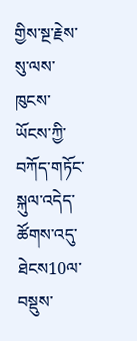གྱིས་སྔ་རྗེས་སུ་ལས་ཁུངས་ཡོངས་ཀྱི་བཀོད་གཏོང་སྐུལ་འདེད་ཚོགས་འདུ་ཐེངས10ལ་བསྡུས་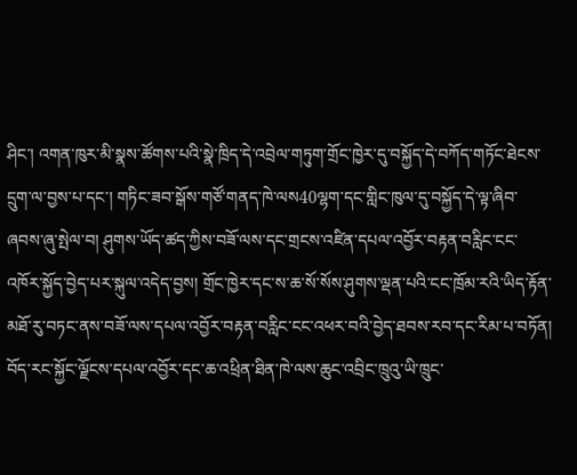ཤིང་། འགན་ཁུར་མི་སྣས་ཚོགས་པའི་སྣེ་ཁྲིད་དེ་འབྲེལ་གཏུག་གྲོང་ཁྱེར་དུ་བསྐྱོད་དེ་བཀོད་གཏོང་ཐེངས་དྲུག་ལ་བྱས་པ་དང་། གཏིང་ཟབ་སྒོས་གཙོ་གནད་ཁེ་ལས40ལྷག་དང་གླིང་ཁུལ་དུ་བསྐྱོད་དེ་ལྟ་ཞིབ་ཞབས་ཞུ་སྤེལ་བ། ཤུགས་ཡོད་ཚད་ཀྱིས་བཟོ་ལས་དང་གྲངས་འཛིན་དཔལ་འབྱོར་བརྟན་བརླིང་ངང་འཁོར་སྐྱོད་བྱེད་པར་སྐུལ་འདེད་བྱས། གྲོང་ཁྱེར་དང་ས་ཆ་སོ་སོས་ཤུགས་ལྡན་པའི་ངང་ཁྲོམ་རའི་ཡིད་རྟོན་མཐོ་རུ་བཏང་ནས་བཟོ་ལས་དཔལ་འབྱོར་བརྟན་བརླིང་ངང་འཕར་བའི་བྱེད་ཐབས་རབ་དང་རིམ་པ་བཏོན།
བོད་རང་སྐྱོང་ལྗོངས་དཔལ་འབྱོར་དང་ཆ་འཕྲིན་ཐིན་ཁེ་ལས་ཆུང་འབྲིང་ཁྲུའུ་ཡི་ཁྲུང་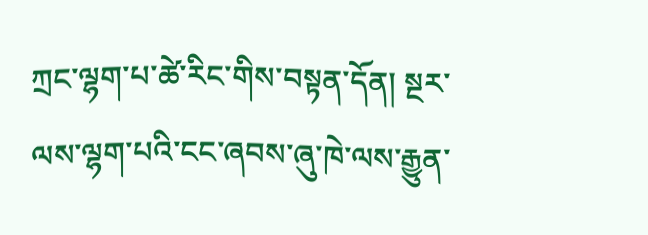ཀྲང་ལྷག་པ་ཚེ་རིང་གིས་བསྟན་དོན། སྔར་ལས་ལྷག་པའི་ངང་ཞབས་ཞུ་ཁེ་ལས་རྒྱུན་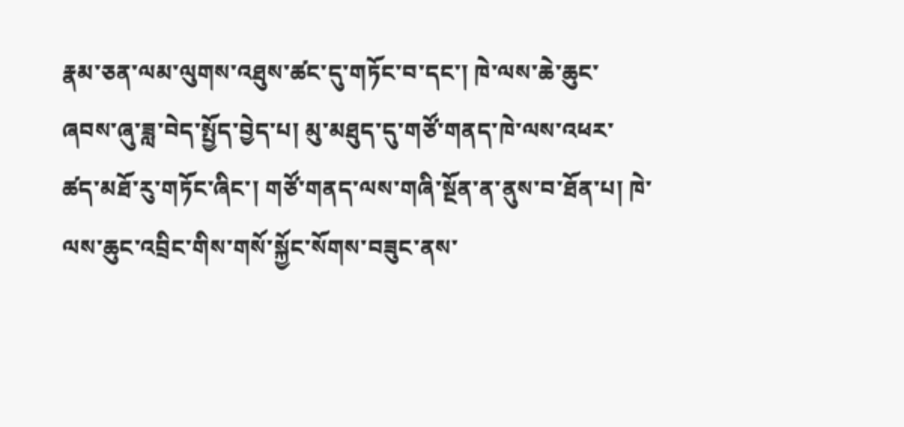རྣམ་ཅན་ལམ་ལུགས་འཐུས་ཚང་དུ་གཏོང་བ་དང་། ཁེ་ལས་ཆེ་ཆུང་ཞབས་ཞུ་ཟླ་བེད་སྤྱོད་བྱེད་པ། མུ་མཐུད་དུ་གཙོ་གནད་ཁེ་ལས་འཕར་ཚད་མཐོ་རུ་གཏོང་ཞིང་། གཙོ་གནད་ལས་གཞི་སྔོན་ན་ནུས་བ་ཐོན་པ། ཁེ་ལས་ཆུང་འབྲིང་གིས་གསོ་སྐྱོང་སོགས་བཟུང་ནས་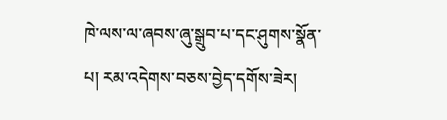ཁེ་ལས་ལ་ཞབས་ཞུ་སྒྲུབ་པ་དང་ཤུགས་སྣོན་པ། རམ་འདེགས་བཅས་བྱེད་དགོས་ཟེར།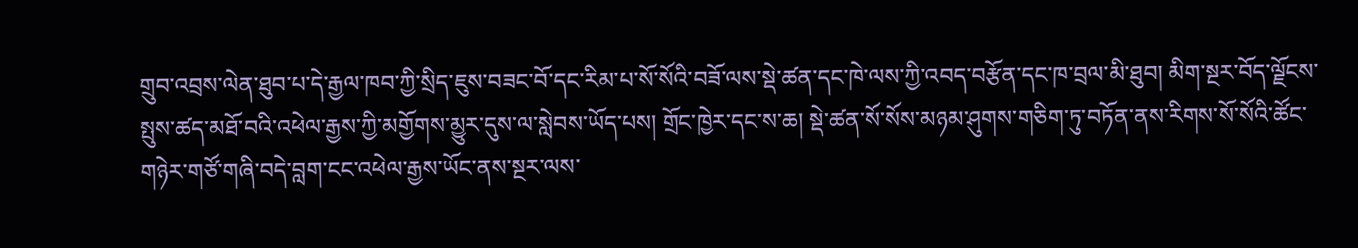གྲུབ་འབྲས་ལེན་ཐུབ་པ་དེ་རྒྱལ་ཁབ་ཀྱི་སྲིད་ཇུས་བཟང་བོ་དང་རིམ་པ་སོ་སོའི་བཟོ་ལས་སྡེ་ཚན་དང་ཁེ་ལས་ཀྱི་འབད་བརྩོན་དང་ཁ་བྲལ་མི་ཐུབ། མིག་སྔར་བོད་ལྗོངས་སྤུས་ཚད་མཐོ་བའི་འཕེལ་རྒྱས་ཀྱི་མགྱོགས་མྱུར་དུས་ལ་སླེབས་ཡོད་པས། གྲོང་ཁྱེར་དང་ས་ཆ། སྡེ་ཚན་སོ་སོས་མཉམ་ཤུགས་གཅིག་ཏུ་བཏོན་ནས་རིགས་སོ་སོའི་ཚོང་གཉེར་གཙོ་གཞི་བདེ་བླག་ངང་འཕེལ་རྒྱས་ཡོང་ནས་སྔར་ལས་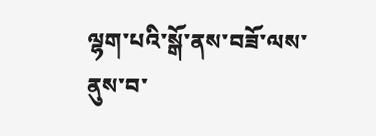ལྷག་པའི་སྒོ་ནས་བཟོ་ལས་ནུས་བ་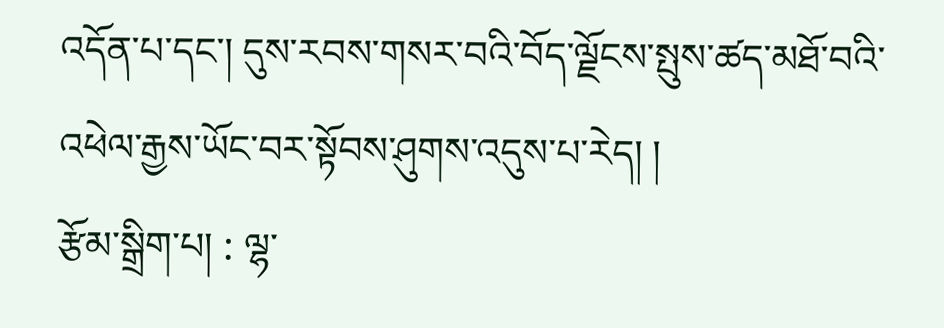འདོན་པ་དང་། དུས་རབས་གསར་བའི་བོད་ལྗོངས་སྤུས་ཚད་མཐོ་བའི་འཕེལ་རྒྱས་ཡོང་བར་སྟོབས་ཤུགས་འདུས་པ་རེད། །
རྩོམ་སྒྲིག་པ། : ལྷ་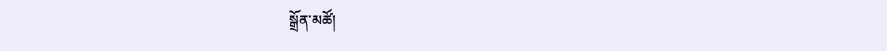སྒྲོན་མཚོ།